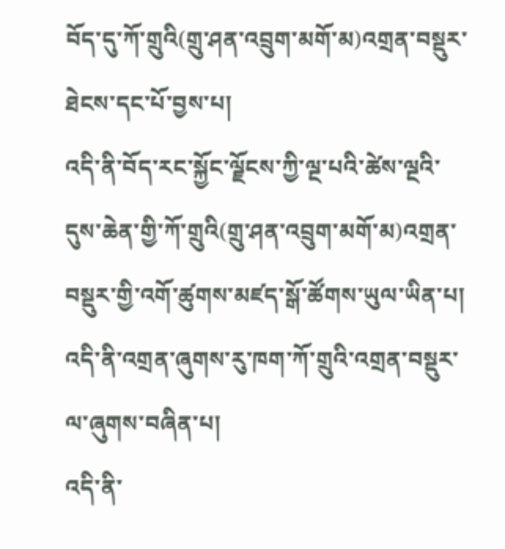བོད་དུ་ཀོ་གྲུའི(གྲུ་ཤན་འབྲུག་མགོ་མ)འགྲན་བསྡུར་ཐེངས་དང་པོ་བྱས་པ།
འདི་ནི་བོད་རང་སྐྱོང་ལྗོངས་ཀྱི་ལྔ་པའི་ཚེས་ལྔའི་དུས་ཆེན་གྱི་ཀོ་གྲུའི(གྲུ་ཤན་འབྲུག་མགོ་མ)འགྲན་བསྡུར་གྱི་འགོ་ཚུགས་མཛད་སྒོ་ཚོགས་ཡུལ་ཡིན་པ།
འདི་ནི་འགྲན་ཞུགས་རུ་ཁག་ཀོ་གྲུའི་འགྲན་བསྡུར་ལ་ཞུགས་བཞིན་པ།
འདི་ནི་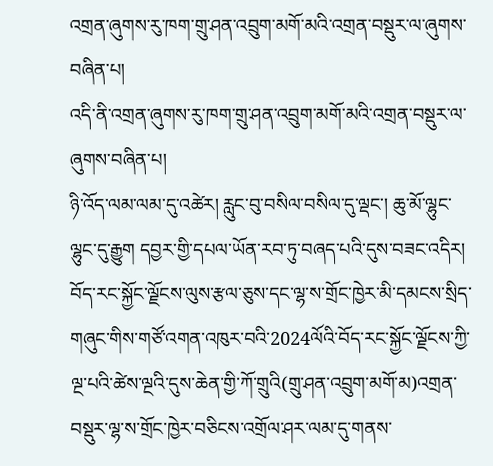འགྲན་ཞུགས་རུ་ཁག་གྲུ་ཤན་འབྲུག་མགོ་མའི་འགྲན་བསྡུར་ལ་ཞུགས་བཞིན་པ།
འདི་ནི་འགྲན་ཞུགས་རུ་ཁག་གྲུ་ཤན་འབྲུག་མགོ་མའི་འགྲན་བསྡུར་ལ་ཞུགས་བཞིན་པ།
ཉི་འོད་ལམ་ལམ་དུ་འཚེར། རླུང་བུ་བསིལ་བསིལ་དུ་ལྡང་། ཆུ་མོ་ལྷུང་ལྷུང་དུ་རྒྱུག དབྱར་གྱི་དཔལ་ཡོན་རབ་ཏུ་བཞད་པའི་དུས་བཟང་འདིར། བོད་རང་སྐྱོང་ལྗོངས་ལུས་རྩལ་ཅུས་དང་ལྷ་ས་གྲོང་ཁྱེར་མི་དམངས་སྲིད་གཞུང་གིས་གཙོ་འགན་འཁུར་བའི་2024ལོའི་བོད་རང་སྐྱོང་ལྗོངས་ཀྱི་ལྔ་པའི་ཚེས་ལྔའི་དུས་ཆེན་གྱི་ཀོ་གྲུའི(གྲུ་ཤན་འབྲུག་མགོ་མ)འགྲན་བསྡུར་ལྷ་ས་གྲོང་ཁྱེར་བཅིངས་འགྲོལ་ཤར་ལམ་དུ་གནས་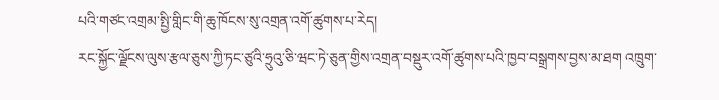པའི་གཙང་འགྲམ་སྤྱི་གླིང་གི་ཆུ་ཁོངས་སུ་འགྲན་འགོ་ཚུགས་པ་རེད།
རང་སྐྱོང་ལྗོངས་ལུས་རྩལ་ཅུས་ཀྱི་ཏང་ཙུའི་ཧྲུའུ་ཅི་ཝང་ཏེ་ཅུན་གྱིས་འགྲན་བསྡུར་འགོ་ཚུགས་པའི་ཁྱབ་བསྒྲགས་བྱས་མ་ཐག འཁྲུག་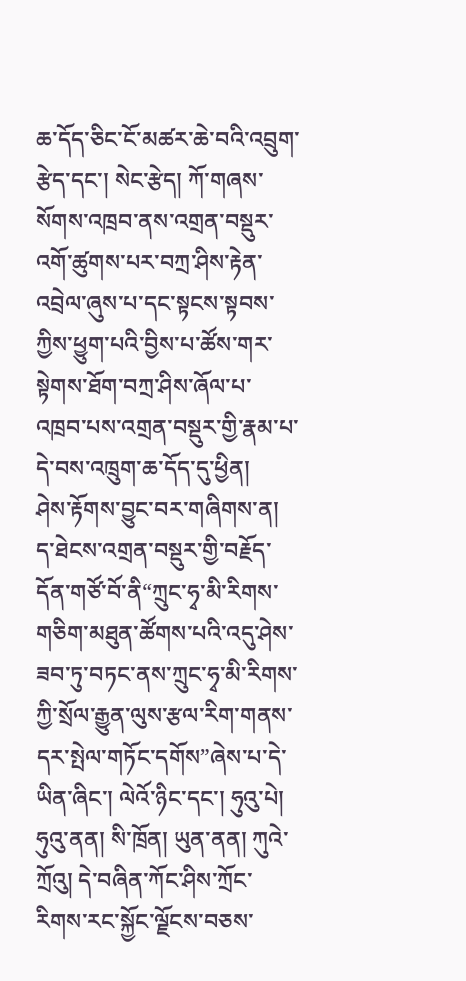ཆ་དོད་ཅིང་ངོ་མཚར་ཆེ་བའི་འབྲུག་རྩེད་དང་། སེང་རྩེད། ཀོ་གཞས་སོགས་འཁྲབ་ནས་འགྲན་བསྡུར་འགོ་ཚུགས་པར་བཀྲ་ཤིས་རྟེན་འབྲེལ་ཞུས་པ་དང་སྟངས་སྟབས་ཀྱིས་ཕྱུག་པའི་བྱིས་པ་ཚོས་གར་སྟེགས་ཐོག་བཀྲ་ཤིས་ཞོལ་པ་འཁྲབ་པས་འགྲན་བསྡུར་གྱི་རྣམ་པ་དེ་བས་འཁྲུག་ཆ་དོད་དུ་ཕྱིན།
ཤེས་རྟོགས་བྱུང་བར་གཞིགས་ན། ད་ཐེངས་འགྲན་བསྡུར་གྱི་བརྗོད་དོན་གཙོ་བོ་ནི“ཀྲུང་ཧྭ་མི་རིགས་གཅིག་མཐུན་ཚོགས་པའི་འདུ་ཤེས་ཟབ་ཏུ་བཏང་ནས་ཀྲུང་ཧྭ་མི་རིགས་ཀྱི་སྲོལ་རྒྱུན་ལུས་རྩལ་རིག་གནས་དར་སྤེལ་གཏོང་དགོས”ཞེས་པ་དེ་ཡིན་ཞིང་། ལེའོ་ཉིང་དང་། ཧུའུ་པེ། ཧུའུ་ནན། སི་ཁྲོན། ཡུན་ནན། ཀུའེ་ཀྲོའུ། དེ་བཞིན་ཀོང་ཤིས་ཀྲོང་རིགས་རང་སྐྱོང་ལྗོངས་བཅས་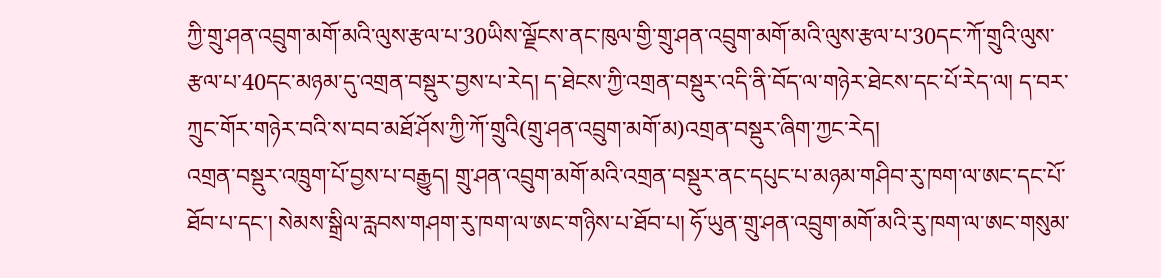ཀྱི་གྲུ་ཤན་འབྲུག་མགོ་མའི་ལུས་རྩལ་པ་30ཡིས་ལྗོངས་ནང་ཁུལ་གྱི་གྲུ་ཤན་འབྲུག་མགོ་མའི་ལུས་རྩལ་པ་30དང་ཀོ་གྲུའི་ལུས་རྩལ་པ་40དང་མཉམ་དུ་འགྲན་བསྡུར་བྱས་པ་རེད། ད་ཐེངས་ཀྱི་འགྲན་བསྡུར་འདི་ནི་བོད་ལ་གཉེར་ཐེངས་དང་པོ་རེད་ལ། ད་བར་ཀྲུང་གོར་གཉེར་བའི་ས་བབ་མཐོ་ཤོས་ཀྱི་ཀོ་གྲུའི(གྲུ་ཤན་འབྲུག་མགོ་མ)འགྲན་བསྡུར་ཞིག་ཀྱང་རེད།
འགྲན་བསྡུར་འཁྲུག་པོ་བྱས་པ་བརྒྱུད། གྲུ་ཤན་འབྲུག་མགོ་མའི་འགྲན་བསྡུར་ནང་དཔུང་པ་མཉམ་གཤིབ་རུ་ཁག་ལ་ཨང་དང་པོ་ཐོབ་པ་དང་། སེམས་སྒྲིལ་རླབས་གཤག་རུ་ཁག་ལ་ཨང་གཉིས་པ་ཐོབ་པ། ཧོ་ཡུན་གྲུ་ཤན་འབྲུག་མགོ་མའི་རུ་ཁག་ལ་ཨང་གསུམ་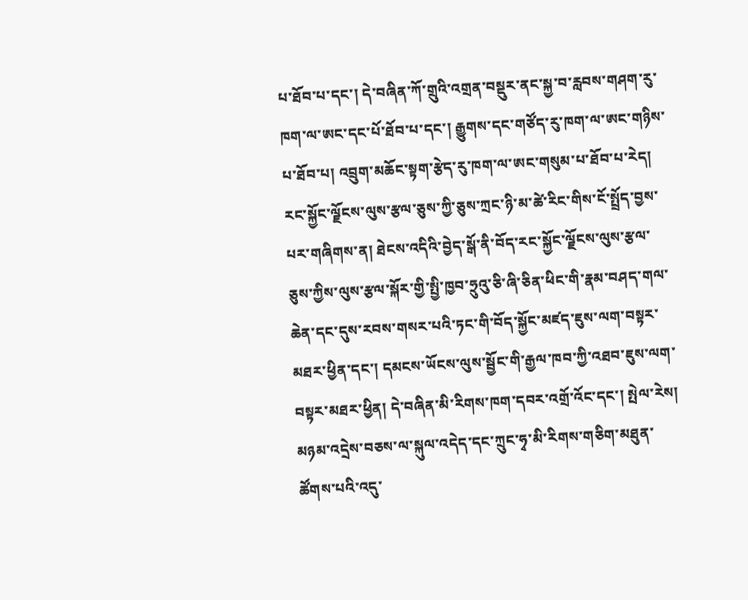པ་ཐོབ་པ་དང་། དེ་བཞིན་ཀོ་གྲུའི་འགྲན་བསྡུར་ནང་སྐྱ་བ་རླབས་གཤག་རུ་ཁག་ལ་ཨང་དང་པོ་ཐོབ་པ་དང་། རྒྱུགས་དང་གཙོད་རུ་ཁག་ལ་ཨང་གཉིས་པ་ཐོབ་པ། འབྲུག་མཆོང་སྟག་རྩེད་རུ་ཁག་ལ་ཨང་གསུམ་པ་ཐོབ་པ་རེད།
རང་སྐྱོང་ལྗོངས་ལུས་རྩལ་ཅུས་ཀྱི་ཅུས་ཀྲང་ཉི་མ་ཚེ་རིང་གིས་ངོ་སྤྲོད་བྱས་པར་གཞིགས་ན། ཐེངས་འདིའི་བྱེད་སྒོ་ནི་བོད་རང་སྐྱོང་ལྗོངས་ལུས་རྩལ་ཅུས་ཀྱིས་ལུས་རྩལ་སྐོར་གྱི་སྤྱི་ཁྱབ་ཧྲུའུ་ཅི་ཞི་ཅིན་ཕིང་གི་རྣམ་བཤད་གལ་ཆེན་དང་དུས་རབས་གསར་པའི་ཏང་གི་བོད་སྐྱོང་མཛད་ཇུས་ལག་བསྟར་མཐར་ཕྱིན་དང་། དམངས་ཡོངས་ལུས་སྦྱོང་གི་རྒྱལ་ཁབ་ཀྱི་འཐབ་ཇུས་ལག་བསྟར་མཐར་ཕྱིན། དེ་བཞིན་མི་རིགས་ཁག་དབར་འགྲོ་འོང་དང་། སྤེལ་རེས། མཉམ་འདྲེས་བཅས་ལ་སྐུལ་འདེད་དང་ཀྲུང་ཧྭ་མི་རིགས་གཅིག་མཐུན་ཚོགས་པའི་འདུ་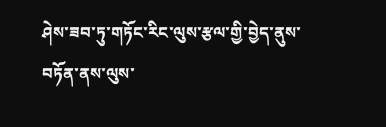ཤེས་ཟབ་ཏུ་གཏོང་རིང་ལུས་རྩལ་གྱི་བྱེད་ནུས་བཏོན་ནས་ལུས་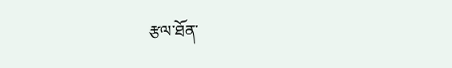རྩལ་ཐོན་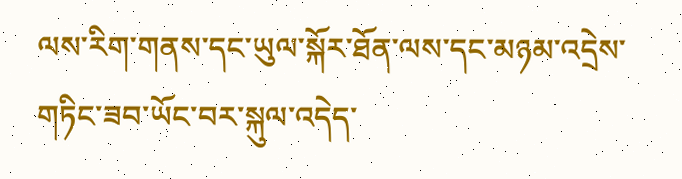ལས་རིག་གནས་དང་ཡུལ་སྐོར་ཐོན་ལས་དང་མཉམ་འདྲེས་གཏིང་ཟབ་ཡོང་བར་སྐུལ་འདེད་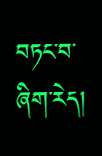བཏང་བ་ཞིག་རེད།